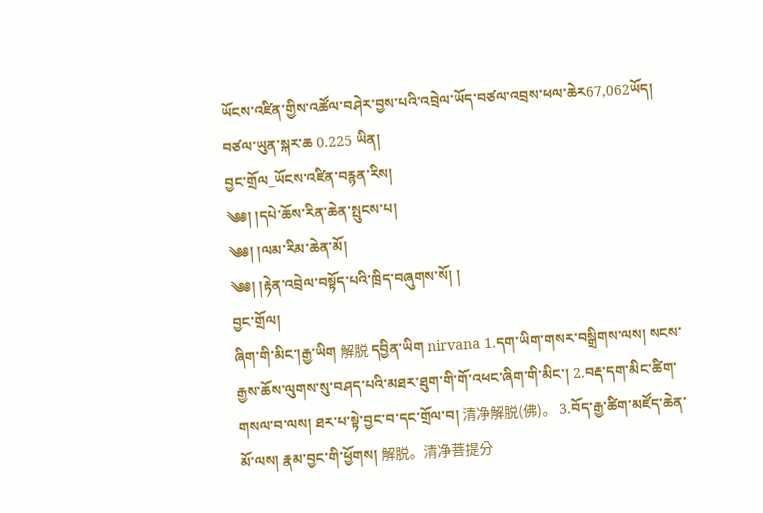ཡོངས་འཛིན་གྱིས་འཚོལ་བཤེར་བྱས་པའི་འབྲེལ་ཡོད་བཙལ་འབྲས་ཕལ་ཆེར67,062ཡོད།  བཙལ་ཡུན་སྐར་ཆ 0.225 ཡིན།
བྱང་གྲོལ_ཡོངས་འཛིན་བརྙན་རིས།
༄༅། །དཔེ་ཆོས་རིན་ཆེན་སྤུངས་པ།
༄༅། །ལམ་རིམ་ཆེན་མོ།
༄༅། །རྟེན་འབྲེལ་བསྟོད་པའི་ཁྲིད་བཞུགས་སོ། །
བྱང་གྲོལ།
ཞིག་གི་མིང་།རྒྱ་ཡིག 解脱 དབྱིན་ཡིག nirvana 1.དག་ཡིག་གསར་བསྒྲིགས་ལས། སངས་རྒྱས་ཆོས་ལུགས་སུ་བཤད་པའི་མཐར་ཐུག་གི་གོ་འཕང་ཞིག་གི་མིང་། 2.བརྡ་དག་མིང་ཚིག་གསལ་བ་ལས། ཐར་པ་སྟེ་བྱང་བ་དང་གྲོལ་བ། 清净解脱(佛)。 3.བོད་རྒྱ་ཚིག་མཛོད་ཆེན་མོ་ལས། རྣམ་བྱང་གི་ཕྱོགས། 解脱。清净菩提分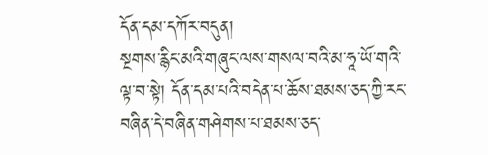དོན་དམ་དཀོར་བདུན།
སྔགས་རྙིང་མའི་གཞུང་ལས་གསལ་བའི་མ་ཧཱ་ཡོ་གའི་ལྟ་བ་སྟེ། དོན་དམ་པའི་བདེན་པ་ཆོས་ཐམས་ཅད་ཀྱི་རང་བཞིན་དེ་བཞིན་གཤེགས་པ་ཐམས་ཅད་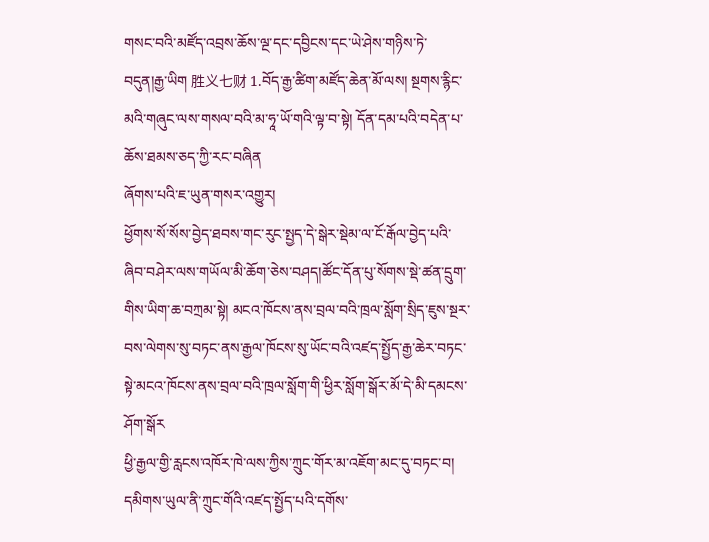གསང་བའི་མཛོད་འབྲས་ཆོས་ལྔ་དང་དབྱིངས་དང་ཡེ་ཤེས་གཉིས་ཏེ་བདུན།རྒྱ་ཡིག 胜义七财 1.བོད་རྒྱ་ཚིག་མཛོད་ཆེན་མོ་ལས། སྔགས་རྙིང་མའི་གཞུང་ལས་གསལ་བའི་མ་ཧཱ་ཡོ་གའི་ལྟ་བ་སྟེ། དོན་དམ་པའི་བདེན་པ་ཆོས་ཐམས་ཅད་ཀྱི་རང་བཞིན
ཞོགས་པའི་ཇ་ཡུན་གསར་འགྱུར།
ཕྱོགས་སོ་སོས་བྱེད་ཐབས་གང་རུང་སྤྱད་དེ་སྒེར་སྡེམ་ལ་ངོ་རྒོལ་བྱེད་པའི་ཞིབ་བཤེར་ལས་གཡོལ་མི་ཆོག་ཅེས་བཤད།ཚོང་དོན་པུ་སོགས་སྡེ་ཚན་དྲུག་གིས་ཡིག་ཆ་བཀྲམ་སྟེ། མངའ་ཁོངས་ནས་བྲལ་བའི་ཁྲལ་སློག་སྲིད་ཇུས་སྔར་བས་ལེགས་སུ་བཏང་ནས་རྒྱལ་ཁོངས་སུ་ཡོང་བའི་འཛད་སྤྱོད་རྒྱ་ཆེར་བཏང་སྟེ་མངའ་ཁོངས་ནས་བྲལ་བའི་ཁྲལ་སློག་གི་ཕྱིར་སློག་སྒོར་མོ་དེ་མི་དམངས་ཤོག་སྒོར
ཕྱི་རྒྱལ་གྱི་རླངས་འཁོར་ཁེ་ལས་ཀྱིས་ཀྲུང་གོར་མ་འཇོག་མང་དུ་བཏང་བ།
དམིགས་ཡུལ་ནི་ཀྲུང་གོའི་འཛད་སྤྱོད་པའི་དགོས་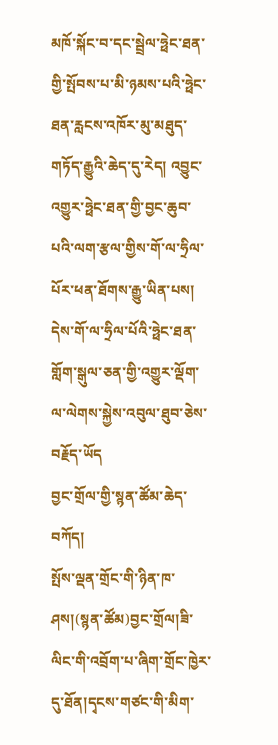མཁོ་སྐོང་བ་དང་སྦྲེལ་ཧྥེང་ཐན་གྱི་སྤོབས་པ་མི་ཉམས་པའི་ཧྥེང་ཐན་རླངས་འཁོར་མུ་མཐུད་གཏོད་རྒྱུའི་ཆེད་དུ་རེད། འབྱུང་འགྱུར་ཧྥེང་ཐན་གྱི་བྱང་ཆུབ་པའི་ལག་རྩལ་གྱིས་གོ་ལ་ཧྲིལ་པོར་ཕན་ཐོགས་རྒྱུ་ཡིན་པས། དེས་གོ་ལ་ཧྲིལ་པོའི་ཧྥེང་ཐན་གློག་སྒུལ་ཅན་གྱི་འགྱུར་ལྡོག་ལ་ལེགས་སྐྱེས་འབུལ་ཐུབ་ཅེས་བརྗོད་ཡོད
བྱང་གྲོལ་གྱི་སྙན་ཚོམ་ཆེད་བཀོད།
སྤོས་ལྡན་གྲོང་གི་ཉིན་ཁ་ཤས།(སྙན་ཚོམ)བྱང་གྲོལ།ཟི་ལིང་གི་འབྲོག་པ་ཞིག་གྲོང་ཁྱེར་དུ་ཐོན།དྭངས་གཙང་གི་མིག་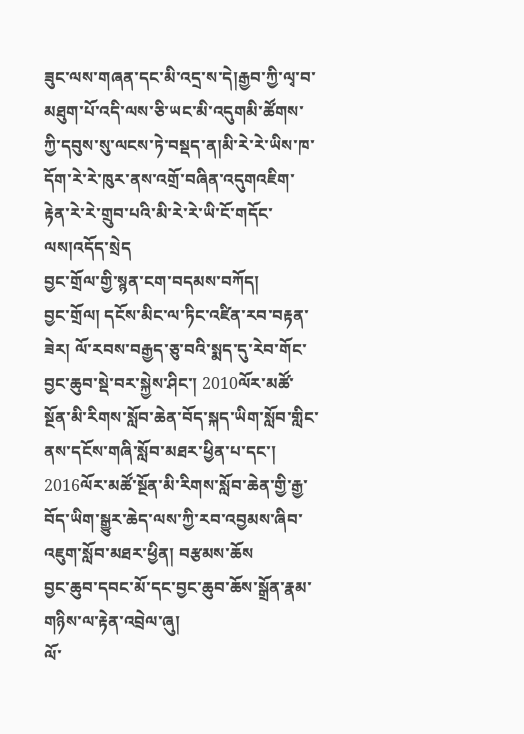ཟུང་ལས་གཞན་དང་མི་འདྲ་ས་དེ།རྒྱབ་ཀྱི་ལྭ་བ་མཐུག་པོ་འདི་ལས་ཅི་ཡང་མི་འདུགམི་ཚོགས་ཀྱི་དབུས་སུ་ལངས་ཏེ་བསྡད་ན།མི་རེ་རེ་ཡིས་ཁ་དོག་རེ་རེ་ཁུར་ནས་འགྲོ་བཞིན་འདུགའཇིག་རྟེན་རེ་རེ་གྲུབ་པའི་མི་རེ་རེ་ཡི་ངོ་གདོང་ལས།འདོད་སྲེད
བྱང་གྲོལ་གྱི་སྙན་ངག་བདམས་བཀོད།
བྱང་གྲོལ། དངོས་མིང་ལ་ཏིང་འཛིན་རབ་བརྟན་ཟེར། ལོ་རབས་བརྒྱད་ཅུ་བའི་སྨད་དུ་རེབ་གོང་བྱང་ཆུབ་སྡེ་བར་སྐྱེས་ཤིང་། 2010ལོར་མཚོ་སྔོན་མི་རིགས་སློབ་ཆེན་བོད་སྐད་ཡིག་སློབ་གླིང་ནས་དངོས་གཞི་སློབ་མཐར་ཕྱིན་པ་དང་། 2016ལོར་མཚོ་སྔོན་མི་རིགས་སློབ་ཆེན་གྱི་རྒྱ་བོད་ཡིག་སྒྱུར་ཆེད་ལས་ཀྱི་རབ་འབྱམས་ཞིབ་འཇུག་སློབ་མཐར་ཕྱིན། བརྩམས་ཆོས
བྱང་ཆུབ་དབང་མོ་དང་བྱང་ཆུབ་ཆོས་སྒྲོན་རྣམ་གཉིས་ལ་རྟེན་འབྲེལ་ཞུ།
ལོ་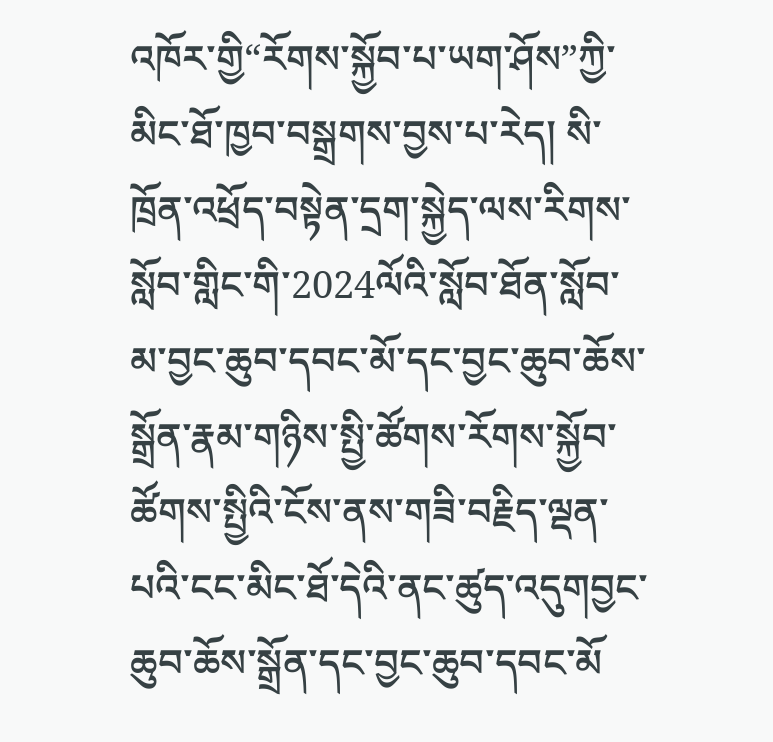འཁོར་གྱི“རོགས་སྐྱོབ་པ་ཡག་ཤོས”ཀྱི་མིང་ཐོ་ཁྱབ་བསྒྲགས་བྱས་པ་རེད། སི་ཁྲོན་འཕྲོད་བསྟེན་དྲག་སྐྱེད་ལས་རིགས་སློབ་གླིང་གི་2024ལོའི་སློབ་ཐོན་སློབ་མ་བྱང་ཆུབ་དབང་མོ་དང་བྱང་ཆུབ་ཆོས་སྒྲོན་རྣམ་གཉིས་སྤྱི་ཚོགས་རོགས་སྐྱོབ་ཚོགས་སྤྱིའི་ངོས་ནས་གཟི་བརྗིད་ལྡན་པའི་ངང་མིང་ཐོ་དེའི་ནང་ཚུད་འདུགབྱང་ཆུབ་ཆོས་སྒྲོན་དང་བྱང་ཆུབ་དབང་མོ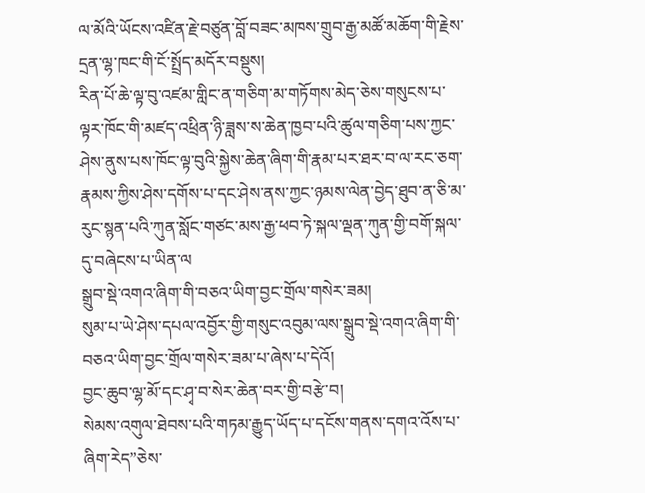ལ་མོའི་ཡོངས་འཛིན་རྗེ་བཙུན་བློ་བཟང་མཁས་གྲུབ་རྒྱ་མཚོ་མཆོག་གི་རྗེས་དྲན་ལྷ་ཁང་གི་ངོ་སྤྲོད་མདོར་བསྡུས།
རིན་པོ་ཆེ་ལྟ་བུ་འཛམ་གླིང་ན་གཅིག་མ་གཏོགས་མེད་ཅེས་གསུངས་པ་ལྟར་ཁོང་གི་མཛད་འཕྲིན་ཉི་ཟླས་ས་ཆེན་ཁྱབ་པའི་ཚུལ་གཅིག་པས་ཀྱང་ཤེས་ནུས་པས་ཁོང་ལྟ་བུའི་སྐྱེས་ཆེན་ཞིག་གི་རྣམ་པར་ཐར་བ་ལ་རང་ཅག་རྣམས་ཀྱིས་ཤེས་དགོས་པ་དང་ཤེས་ནས་ཀྱང་ཉམས་ལེན་བྱེད་ཐུབ་ན་ཅི་མ་རུང་སྙན་པའི་ཀུན་སློང་གཙང་མས་རྒྱ་ཕབ་ཏེ་སྐལ་ལྡན་ཀུན་གྱི་བགོ་སྐལ་དུ་བཞེངས་པ་ཡིན་ལ
སྒྲུབ་སྡེ་འགའ་ཞིག་གི་བཅའ་ཡིག་བྱང་གྲོལ་གསེར་ཟམ།
སུམ་པ་ཡེ་ཤེས་དཔལ་འབྱོར་གྱི་གསུང་འབུམ་ལས་སྒྲུབ་སྡེ་འགའ་ཞིག་གི་བཅའ་ཡིག་བྱང་གྲོལ་གསེར་ཟམ་པ་ཞེས་པ་དེའོ།
བྱང་ཆུབ་ལྷ་མོ་དང་ཤྭ་བ་སེར་ཆེན་བར་གྱི་བརྩེ་བ།
སེམས་འགུལ་ཐེབས་པའི་གཏམ་རྒྱུད་ཡོད་པ་དངོས་གནས་དགའ་འོས་པ་ཞིག་རེད”ཅེས་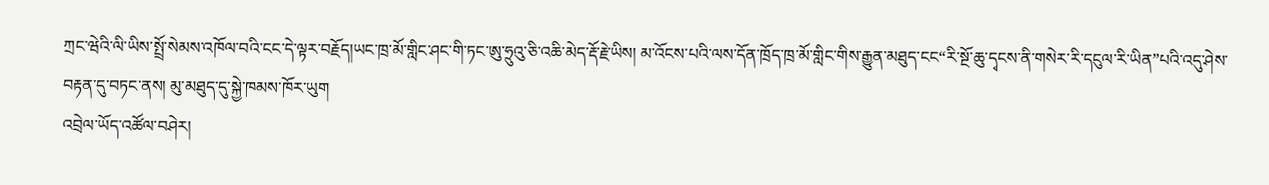ཀྲང་ཝེའི་ལི་ཡིས་སྤྲོ་སེམས་འཁོལ་བའི་ངང་དེ་ལྟར་བརྗོད།ཡང་ཁྲ་མོ་གླིང་ཤང་གི་ཏང་ཨུ་ཧྲུའུ་ཅི་འཆི་མེད་རྡོ་རྗེ་ཡིས། མ་འོངས་པའི་ལས་དོན་ཁྲོད་ཁྲ་མོ་གླིང་གིས་རྒྱུན་མཐུད་ངང“རི་སྔོ་ཆུ་དྭངས་ནི་གསེར་རི་དངུལ་རི་ཡིན”པའི་འདུ་ཤེས་བརྟན་དུ་བཏང་ནས། མུ་མཐུད་དུ་སྐྱེ་ཁམས་ཁོར་ཡུག
འབྲེལ་ཡོད་འཚོལ་བཤེར།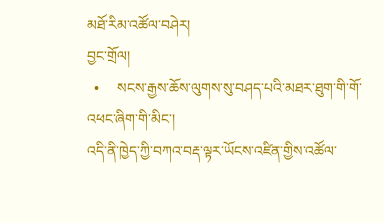མཐོ་རིམ་འཚོལ་བཤེར།
བྱང་གྲོལ།
  •     སངས་རྒྱས་ཆོས་ལུགས་སུ་བཤད་པའི་མཐར་ཐུག་གི་གོ་འཕང་ཞིག་གི་མིང་།
འདི་ནི་ཁྱེད་ཀྱི་བཀའ་བརྡ་ལྟར་ཡོངས་འཛིན་གྱིས་འཚོལ་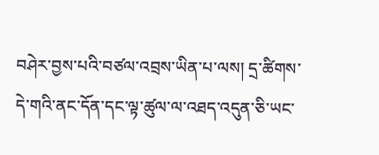བཤེར་བྱས་པའི་བཙལ་འབྲས་ཡིན་པ་ལས། དྲ་ཚིགས་དེ་གའི་ནང་དོན་དང་ལྟ་ཚུལ་ལ་འཐད་འདུན་ཅི་ཡང་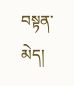བསྟན་མེད།